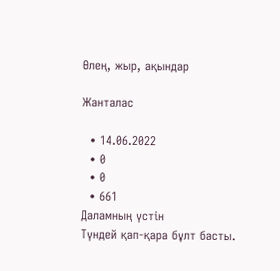Өлең, жыр, ақындар

Жанталас

  • 14.06.2022
  • 0
  • 0
  • 661
Даламның үстiн
Түндей қап-қара бұлт басты.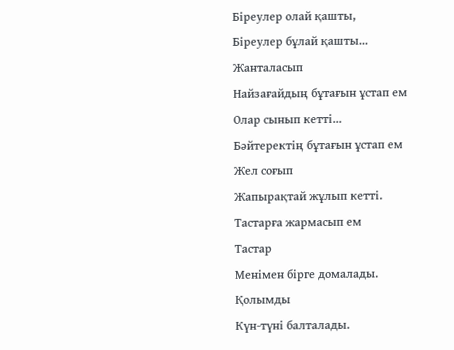Бiреулер олай қашты,
Бiреулер бұлай қашты...
Жанталасып
Найзағайдың бұтағын ұстап ем
Олар сынып кеттi...
Бәйтеректiң бұтағын ұстап ем
Жел соғып
Жапырақтай жұлып кеттi.
Тастарға жармасып ем
Тастар
Менiмен бiрге домалады.
Қолымды
Күн-түнi балталады.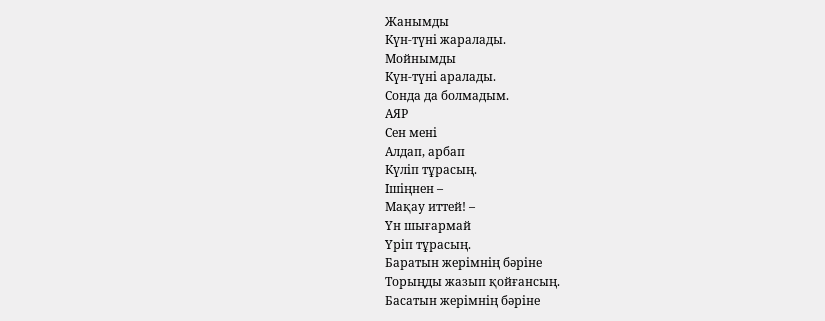Жанымды
Күн-түнi жаралады.
Мойнымды
Күн-түнi аралады.
Сонда да болмадым.
АЯР
Сен менi
Алдап, арбап
Күлiп тұрасың.
Iшiңнен –
Мақау иттей! –
Үн шығармай
Үрiп тұрасың.
Баратын жерiмнiң бәрiне
Торыңды жазып қойғансың.
Басатын жерiмнiң бәрiне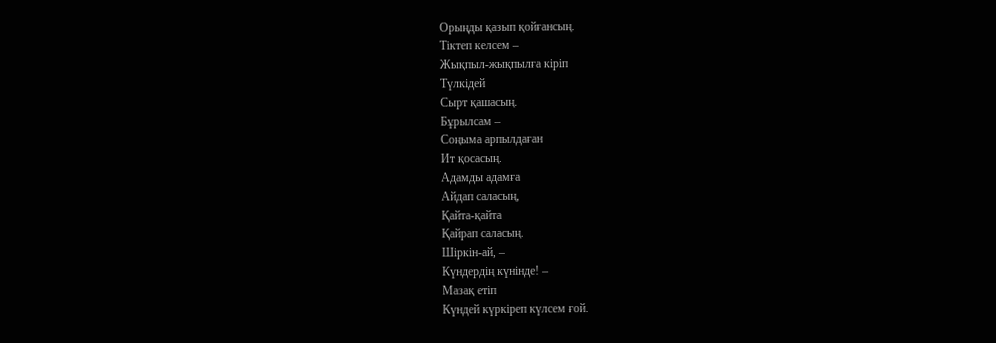Орыңды қазып қойғансың.
Тiктеп келсем –
Жықпыл-жықпылға кiрiп
Түлкiдей
Сырт қашасың.
Бұрылсам –
Соңыма арпылдаған
Ит қосасың.
Адамды адамға
Айдап саласың,
Қайта-қайта
Қайрап саласың.
Шiркiн-ай, –
Күндердiң күнiнде! –
Мазақ етiп
Күндей күркiреп күлсем ғой.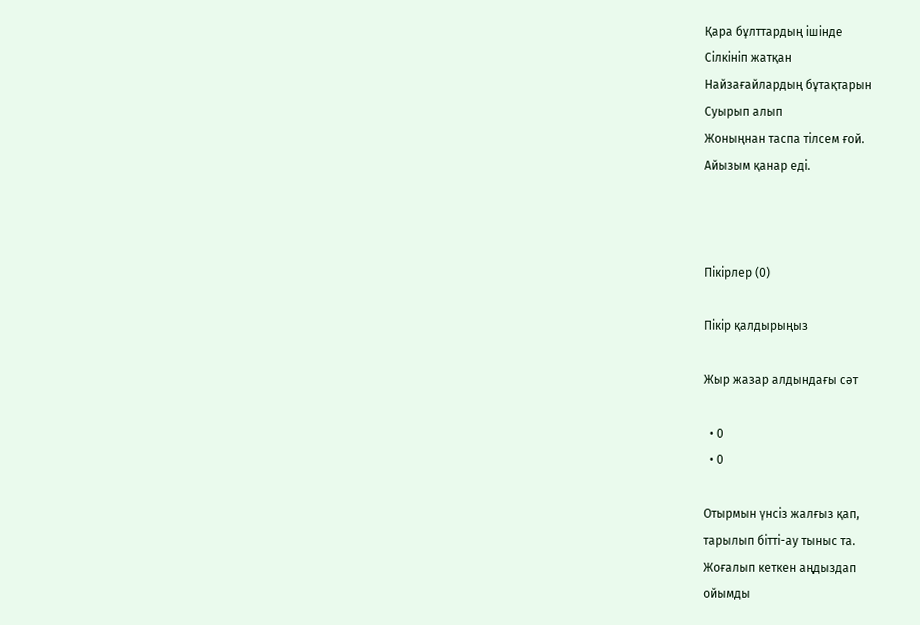Қара бұлттардың iшiнде
Сiлкiнiп жатқан
Найзағайлардың бұтақтарын
Суырып алып
Жоныңнан таспа тiлсем ғой.
Айызым қанар едi.



Пікірлер (0)

Пікір қалдырыңыз

Жыр жазар алдындағы сәт

  • 0
  • 0

Отырмын үнсiз жалғыз қап,
тарылып бiттi-ау тыныс та.
Жоғалып кеткен аңдыздап
ойымды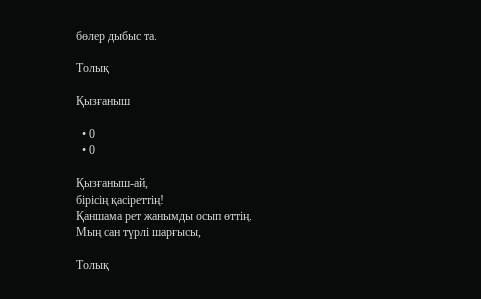бөлер дыбыс та.

Толық

Қызғаныш

  • 0
  • 0

Қызғаныш-ай,
бiрiсiң қасiреттiң!
Қаншама рет жанымды осып өттiң.
Мың сан түрлi шарғысы,

Толық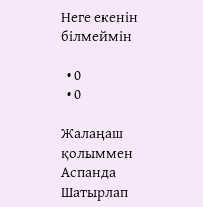Неге екенін білмеймін

  • 0
  • 0

Жалаңаш қолыммен
Аспанда
Шатырлап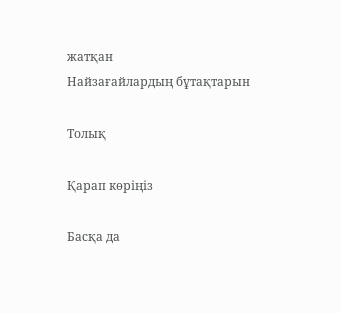жатқан
Найзағайлардың бұтақтарын

Толық

Қарап көріңіз

Басқа да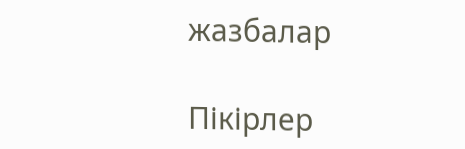жазбалар

Пікірлер